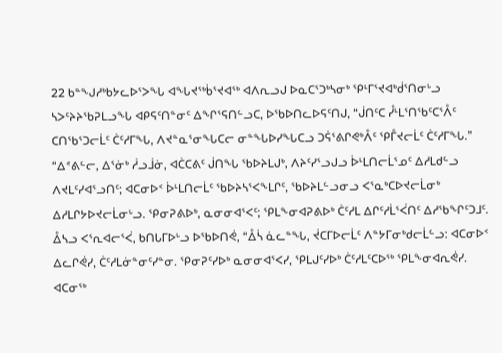22 ᑲᓐᖑᓱᒃᑲᔭᓚᐅᕐᐳᖓ ᐊᖓᔪᖅᑳᕐᔪᐊᖅ ᐊᐱᕆᓗᒍ ᐅᓇᑕᕐᑐᒃᓴᓂᒃ ᕿᒻᒥᕐᔪᐊᒃᑰᕐᑎᓂᒡᓗ ᓴᐳᑦᔨᔨᖃᕈᒪᓗᖓ ᐊᑭᕋᑦᑎᓐᓂᑦ ᐃᖏᕐᕋᑎᓪᓗᑕ, ᐅᖃᐅᑎᓚᐅᕋᑦᑎᒍ, “ᒎᑎᑦᑕ ᓮᒻᒪᕐᑎᖃᑦᑕᕐᐰᑦ ᑕᑎᖃᕐᑐᓕᒫᑦ ᑖᑦᓱᒥᖓ, ᐱᔪᓐᓇᕐᓂᖓᑕᓕ ᓂᓐᖓᐅᓯᖓᑕᓗ ᑐᕌᕐᕕᒋᕙᒃᐰᑦ ᕿᒤᔪᓕᒫᑦ ᑖᑦᓱᒥᖓ.”
“ᐃᕝᕕᓪᓕ, ᐃᕐᓃᒃ ᓲᓗᒨᓃ, ᐊᑖᑕᕕᑦ ᒎᑎᖓ ᖃᐅᔨᒪᒍᒃ, ᐱᔨᑦᓯᕐᓗᒍᓗ ᐆᒻᒪᑎᓕᒫᕐᓄᑦ ᐃᓱᒪᑯᓪᓗ ᐱᔪᒪᑦᓯᐊᕐᓗᑎᑦ; ᐊᑕᓂᐅᑉ ᐆᒻᒪᑎᓕᒫᑦ ᖃᐅᔨᓴᕐᐸᖕᒪᒋᑦ, ᖃᐅᔨᒪᓪᓗᓂᓗ ᐸᕐᓇᒃᑕᐅᔪᓕᒫᓂᒃ ᐃᓱᒪᒋᔭᐅᔪᓕᒫᓂᒡᓗ. ᕿᓂᕈᕕᐅᒃ, ᓇᓂᓂᐊᕐᐸᑦ; ᕿᒪᖕᓂᐊᕈᕕᐅᒃ ᑖᑦᓱᒪ ᐃᒋᑦᓱᒫᕐᐹᑎᑦ ᐃᓱᖃᖏᑦᑐᒧᑦ.
ᐂᓴᓗ ᐸᕐᕆᐊᓕᕐᐹ, ᑲᑎᒐᒥᐅᒡᓗ ᐅᖃᐅᑎᕚ, “ᐂᓵ ᓈᓚᓐᖓ, ᔫᑕᒥᐅᓕᒫᑦ ᐱᓐᔭᒥᓂᒃᑯᓕᒫᓪᓗ: ᐊᑕᓂᐅᑉ ᐃᓚᒋᕚᓯ, ᑖᑦᓱᒪᓃᓐᓂᑦᓯᓐᓂ. ᕿᓂᕈᑦᓯᐅᒃ ᓇᓂᓂᐊᕐᐸᓯ, ᕿᒪᒍᑦᓯᐅᒃ ᑖᑦᓱᒪᑦᑕᐅᖅ ᕿᒪᖕᓂᐊᕆᕚᓯ.
ᐊᑕᓂᖅ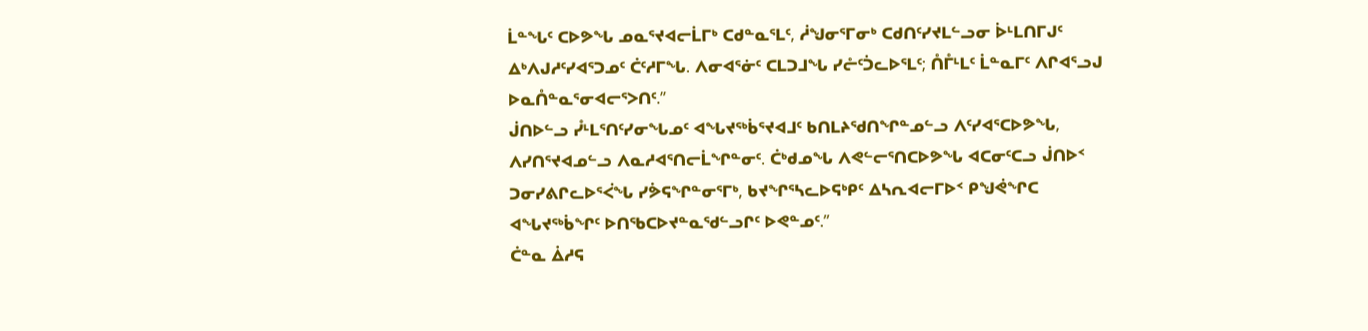ᒫᓐᖓᑦ ᑕᐅᕗᖓ ᓄᓇᕐᔪᐊᓕᒫᒥᒃ ᑕᑯᓐᓇᕐᒪᑦ, ᓲᖑᓂᕐᒥᓂᒃ ᑕᑯᑎᑦᓯᔪᒪᓪᓗᓂ ᐆᒻᒪᑎᒥᒍᑦ ᐃᒃᐱᒍᓱᑦᓯᐊᕐᑐᓄᑦ ᑖᑦᓱᒥᖓ. ᐱᓂᐊᕐᓃᑦ ᑕᒪᑐᒧᖓ ᓯᓔᑦᑑᓚᐅᕐᒪᑦ; ᑍᒤᒻᒪᑦ ᒫᓐᓇᒥᑦ ᐱᒋᐊᕐᓗᒍ ᐅᓇᑍᓐᓇᕐᓂᐊᓕᕐᐳᑎᑦ.”
ᒎᑎᐅᓪᓗ ᓮᒻᒪᕐᑎᑦᓯᓂᖓᓄᑦ ᐊᖓᔪᖅᑳᕐᔪᐊᒧᑦ ᑲᑎᒪᔨᖁᑎᖏᓐᓄᓪᓗ ᐱᑦᓯᐊᕐᑕᐅᕗᖓ, ᐱᓯᑎᕐᔪᐊᓄᓪᓗ ᐱᓇᓱᐊᕐᑎᓕᒫᖏᓐᓂᑦ. ᑖᒃᑯᓄᖓ ᐱᕙᓪᓕᕐᑎᑕᐅᕗᖓ ᐊᑕᓂᑦᑕᓗ ᒎᑎᐅᑉ ᑐᓂᓯᕕᒋᓚᐅᕐᐹᖓ ᓯᕘᕋᖏᓐᓂᕐᒥᒃ, ᑲᔪᖏᕐᓴᓚᐅᕋᒃᑭᑦ ᐃᓴᕆᐊᓕᒥᐅᑉ ᑭᖑᕚᖏᑕ ᐊᖓᔪᖅᑳᖏᑦ ᐅᑎᖃᑕᐅᔪᓐᓇᖁᓪᓗᒋᑦ ᐅᕙᓐᓄᑦ.”
ᑖᓐᓇ ᐄᓱᕋ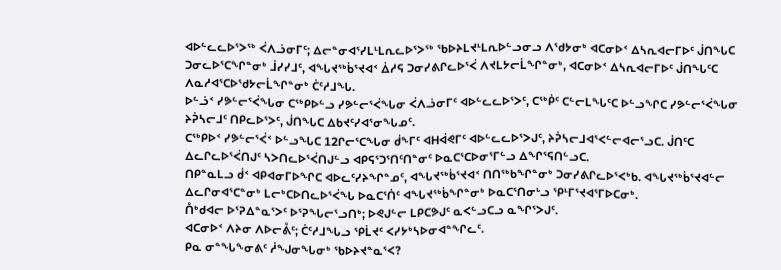ᐊᐅᓪᓚᓚᐅᕐᐳᖅ ᐹᐱᓘᓂᒥᑦ; ᐃᓕᓐᓂᐊᕐᓯᒪᒻᒪᕆᓚᐅᕐᐳᖅ ᖃᐅᔨᒪᔪᒻᒪᕆᐅᓪᓗᓂᓗ ᐱᖁᔭᓂᒃ ᐊᑕᓂᐅᑉ ᐃᓴᕆᐊᓕᒥᐅᑦ ᒎᑎᖓᑕ ᑐᓂᓚᐅᕐᑕᖏᓐᓂᒃ ᒨᓯᓯᒧᑦ, ᐊᖓᔪᖅᑳᕐᔪᐊᑉ ᐄᓱᕋ ᑐᓂᓯᕕᒋᓚᐅᕐᐹ ᐱᔪᒪᔭᓕᒫᖏᓐᓂᒃ, ᐊᑕᓂᐅᑉ ᐃᓴᕆᐊᓕᒥᐅᑦ ᒎᑎᖓᑦᑕ ᐱᓇᓱᐊᕐᑕᐅᖁᔭᓕᒫᖏᓐᓂᒃ ᑖᑦᓱᒧᖓ.
ᐅᓪᓘᑉ ᓯᕗᓪᓕᕐᐹᖓᓂ ᑕᖅᑭᐅᓪᓗ ᓯᕗᓪᓕᕐᐹᖓᓂ ᐹᐱᓘᓂᒥᑦ ᐊᐅᓪᓚᓚᐅᕐᐳᑦ, ᑕᖅᑮᑦ ᑕᓪᓕᒪᖓᑦᑕ ᐅᓪᓗᖏᑕ ᓯᕗᓪᓕᕐᐹᖓᓂ ᔨᕉᓴᓕᒧᑦ ᑎᑭᓚᐅᕐᐳᑦ, ᒎᑎᖓᑕ ᐃᑲᔪᑦᓯᐊᕐᓂᖓᓄᑦ.
ᑕᖅᑭᐅᑉ ᓯᕗᓪᓕᕐᐹᑉ ᐅᓪᓗᖓᑕ 12ᒋᓕᕐᑕᖓᓂ ᑰᖕᒥᑦ ᐊᕼᐋᕙᒥᑦ ᐊᐅᓪᓚᓚᐅᕐᐳᒍᑦ, ᔨᕉᓴᓕᒧᐊᕐᐸᓪᓕᐊᓕᕐᓗᑕ. ᒎᑎᑦᑕ ᐃᓚᒋᓚᐅᕐᐹᑎᒍᑦ ᓴᐳᑎᓚᐅᕐᐹᑎᒍᓪᓗ ᐊᑭᕋᕐᑐᕐᑎᑦᑎᓐᓂᑦ ᐅᓇᑕᕐᑕᐅᓂᕐᒥᓪᓗ ᐃᖏᕐᕋᑎᓪᓗᑕ.
ᑎᑭᓐᓇᒪᓗ ᑰᑉ ᐊᑭᐊᓂᒥᐅᖏᑕ ᐊᐅᓚᑦᓯᔨᖏᓐᓄᑦ, ᐊᖓᔪᖅᑳᕐᔪᐊᑉ ᑎᑎᖅᑲᖏᓐᓂᒃ ᑐᓂᓯᕕᒋᓚᐅᕐᐸᒃᑲ. ᐊᖓᔪᖅᑳᕐᔪᐊᓪᓕ ᐃᓚᒋᓂᐊᕐᑕᓐᓂᒃ ᒪᓕᒃᑕᐅᑎᓚᐅᕐᐹᖓ ᐅᓇᑕᕐᑏᑦ ᐊᖓᔪᖅᑳᖏᓐᓂᒃ ᐅᓇᑕᕐᑎᓂᒡᓗ ᕿᒻᒥᕐᔪᐊᕐᒥᐅᑕᓂᒃ.
ᑍᒃᑯᐊᓕ ᐅᕐᕈᐃᓐᓇᕐᐳᑦ ᐅᕐᕈᖓᓕᕐᓗᑎᒃ; ᐅᕙᒍᓪᓕ ᒪᑭᑕᕗᒍᑦ ᓇᐸᓪᓗᑕᓗ ᓇᖏᕐᐳᒍᑦ.
ᐊᑕᓂᐅᑉ ᐱᔨᓂ ᐱᐅᓕᕔᑦ; ᑖᑦᓱᒧᖓᓗ ᕿᒫᔪᑦ ᐸᓯᔭᒃᓴᐅᓂᐊᓐᖏᓚᑦ.
ᑭᓇ ᓂᓐᖓᖕᓂᕕᑦ ᓲᖑᓂᖓᓂᒃ ᖃᐅᔨᔪᓐᓇᕐᐸ?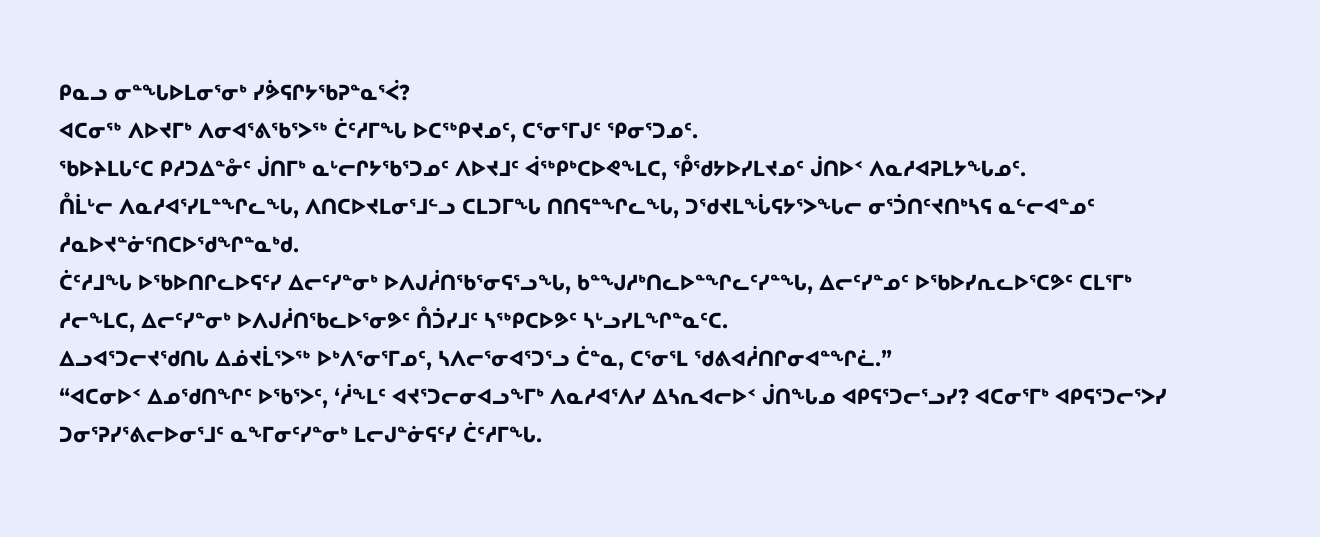ᑭᓇᓗ ᓂᓐᖓᐅᒪᓂᕐᓂᒃ ᓯᕘᕋᒋᔭᖃᕈᓐᓇᕐᐹ?
ᐊᑕᓂᖅ ᐱᐅᔪᒥᒃ ᐱᓂᐊᕐᕕᖃᕐᐳᖅ ᑖᑦᓱᒥᖓ ᐅᑕᖅᑭᔪᓄᑦ, ᑕᕐᓂᕐᒥᒍᑦ ᕿᓂᕐᑐᓄᑦ.
ᖃᐅᔨᒪᒐᑦᑕ ᑭᓱᑐᐃᓐᓁᑦ ᒎᑎᒥᒃ ᓇᒡᓕᒋᔭᖃᕐᑐᓄᑦ ᐱᐅᔪᒧᑦ ᐋᖅᑭᒃᑕᐅᕙᖕᒪᑕ, ᕾᖁᔭᐅᓯᒪᔪᓄᑦ ᒎᑎᐅᑉ ᐱᓇᓱᐊᕈᒪᔭᖓᓄᑦ.
ᑍᒫᒡᓕ ᐱᓇᓱᐊᕐᓯᒪᓐᖏᓚᖓ, ᐱᑎᑕᐅᔪᒪᓂᕐᒧᓪᓗ ᑕᒪᑐᒥᖓ ᑎᑎᕋᓐᖏᓚᖓ, ᑐᖁᔪᒪᖔᕋᔭᕐᐳᖓᓕ ᓂᕐᑑᑎᑦᔪᑎᒃᓴᕋ ᓇᓪᓕᐊᓐᓄᑦ ᓱᓇᐅᔪᓐᓃᕐᑎᑕᐅᖁᖏᓐᓇᒃᑯ.
ᑖᑦᓱᒧᖓ ᐅᖃᐅᑎᒋᓚᐅᕋᑦᓯ ᐃᓕᑦᓯᓐᓂᒃ ᐅᐱᒍᓲᑎᖃᕐᓂᕋᕐᓗᖓ, ᑲᓐᖑᓱᒃᑎᓚᐅᓐᖏᓚᑦᓯᓐᖓ, ᐃᓕᑦᓯᓐᓄᑦ ᐅᖃᐅᓯᕆᓚᐅᕐᑕᕗᑦ ᑕᒪᕐᒥᒃ ᓱᓕᖕᒪᑕ, ᐃᓕᑦᓯᓐᓂᒃ ᐅᐱᒍᓲᑎᖃᓚᐅᕐᓂᕗᑦ ᑍᑑᓯᒧᑦ ᓴᖅᑭᑕᐅᕗᑦ ᓴᒡᓗᓯᒪᖏᓐᓇᑦᑕ.
ᐃᓗᐊᕐᑐᓕᔪᖁᑎᒐ ᐃᓅᔪᒫᕐᐳᖅ ᐅᒃᐱᕐᓂᕐᒥᓄᑦ, ᓴᐱᓕᕐᓂᐊᕐᑐᕐᓗ ᑖᓐᓇ, ᑕᕐᓂᕐᒪ ᖁᕕᐊᓲᑎᒋᓂᐊᓐᖏᓛ.”
“ᐊᑕᓂᐅᑉ ᐃᓄᖁᑎᖏᑦ ᐅᖃᕐᐳᑦ, ‘ᓲᖕᒪᑦ ᐊᔪᕐᑐᓕᓂᐊᓗᖕᒥᒃ ᐱᓇᓱᐊᕐᐱᓯ ᐃᓴᕆᐊᓕᐅᑉ ᒎᑎᖓᓄ ᐊᑭᕋᕐᑐᓕᕐᓗᓯ? ᐊᑕᓂᕐᒥᒃ ᐊᑭᕋᕐᑐᓕᕐᐳᓯ ᑐᓂᕐᕈᓯᕐᕕᓕᐅᓂᕐᒧᑦ ᓇᖕᒥᓂᑦᓯᓐᓂᒃ ᒪᓕᒍᓐᓃᕋᑦᓯ ᑖᑦᓱᒥᖓ.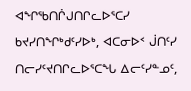ᐊᖏᖃᑎᒌᒍᑎᒋᓚᐅᕐᑕᓯ ᑲᔪᓯᑎᖏᒃᑯᑦᓯᐅᒃ, ᐊᑕᓂᐅᑉ ᒎᑎᑦᓯ ᑎᓕᓯᑦᔪᑎᒋᓚᐅᕐᑕᖓ ᐃᓕᑦᓯᓐᓄᑦ,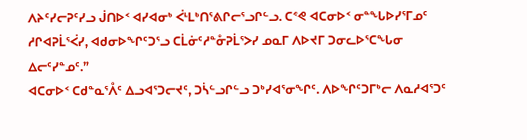ᐱᔨᑦᓯᓕᕈᑦᓯᓗ ᒎᑎᐅᑉ ᐊᓯᐊᓂᒃ ᐹᒻᒪᒃᑎᕐᕕᒋᓕᕐᓗᒋᓪᓗ. ᑕᕝᕙ ᐊᑕᓂᐅᑉ ᓂᓐᖓᐅᓯᕐᒥᓄᑦ ᓱᒋᐊᕈᒫᕐᐹᓯ, ᐊᑯᓂᐅᖏᑦᑐᕐᓗ ᑕᒫᓃᑦᓱᓐᓁᕈᒫᕐᐳᓯ ᓄᓇᒥ ᐱᐅᔪᒥ ᑐᓂᓚᐅᕐᑕᖓᓂ ᐃᓕᑦᓯᓐᓄᑦ.”
ᐊᑕᓂᐅᑉ ᑕᑯᓐᓇᕐᐰᑦ ᐃᓗᐊᕐᑐᓕᔪᑦ, ᑐᓵᓪᓗᒋᓪᓗ ᑐᒃᓯᐊᕐᓂᖏᑦ. ᐱᐅᖏᑦᑐᒥᒃᓕ ᐱᓇᓱᐊᕐᑐᑦ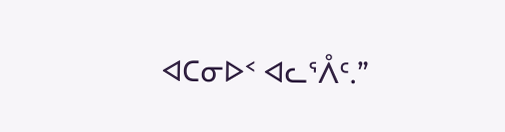ᐊᑕᓂᐅᑉ ᐊᓚᕐᐰᑦ.”